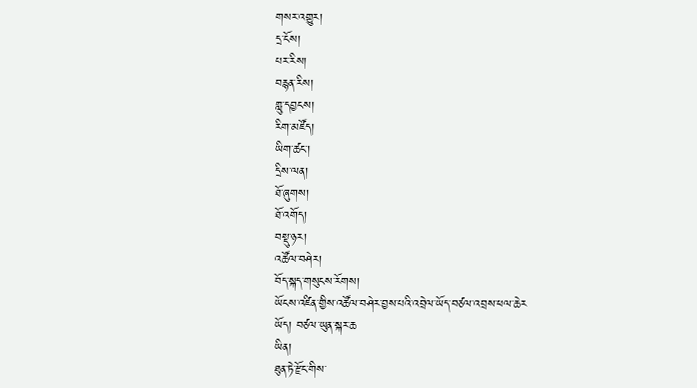གསར་འགྱུར།
དྲ་ངོས།
པར་རིས།
བརྙན་རིས།
གླུ་དབྱངས།
རིག་མཛོད།
ཡིག་ཚང་།
དྲིས་ལན།
ཐོ་ཞུགས།
ཐོ་འགོད།
བསྡུ་ཉར།
འཚོལ་བཤེར།
བོད་སྐད་གསུངས་རོགས།
ཡོངས་འཛིན་གྱིས་འཚོལ་བཤེར་བྱས་པའི་འབྲེལ་ཡོད་བཙལ་འབྲས་ཕལ་ཆེར
ཡོད། བཙལ་ཡུན་སྐར་ཆ
ཡིན།
ཐུན་ཏེ་རྫོང་གིས་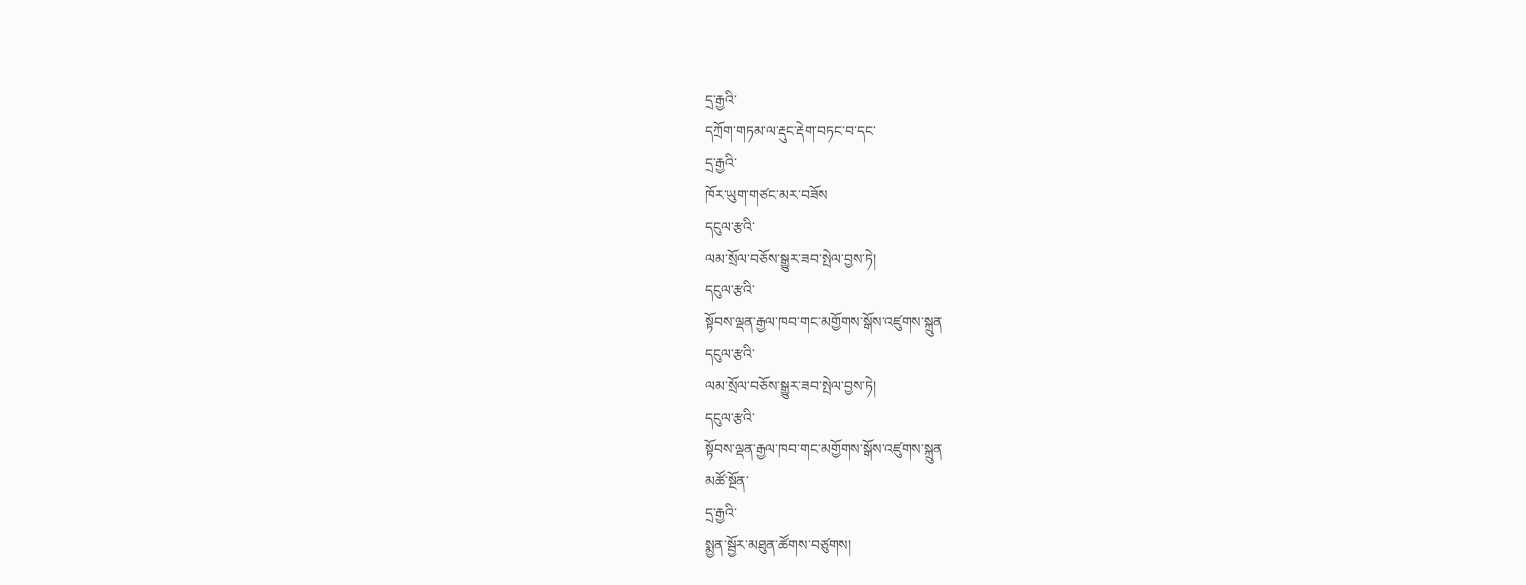དྲ་རྒྱའི་
དཀྲོག་གཏམ་ལ་རྡུང་རྡེག་བཏང་བ་དང་
དྲ་རྒྱའི་
ཁོར་ཡུག་གཙང་མར་བཟོས
དངུལ་རྩའི་
ལམ་སྲོལ་བཅོས་སྒྱུར་ཟབ་སྤེལ་བྱས་ཏེ།
དངུལ་རྩའི་
སྟོབས་ལྡན་རྒྱལ་ཁབ་གང་མགྱོགས་སྒོས་འཛུགས་སྐྲུན
དངུལ་རྩའི་
ལམ་སྲོལ་བཅོས་སྒྱུར་ཟབ་སྤེལ་བྱས་ཏེ།
དངུལ་རྩའི་
སྟོབས་ལྡན་རྒྱལ་ཁབ་གང་མགྱོགས་སྒོས་འཛུགས་སྐྲུན
མཚོ་སྔོན་
དྲ་རྒྱའི་
སྨྱན་སྦྱོར་མཐུན་ཚོགས་བཙུགས།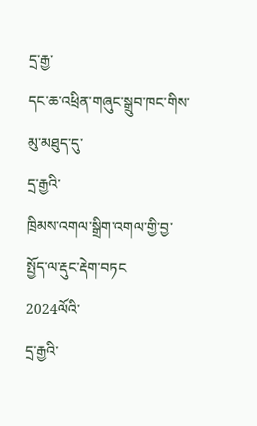དྲ་རྒྱ་
དང་ཆ་འཕྲིན་གཞུང་སྒྲུབ་ཁང་གིས་མུ་མཐུད་དུ་
དྲ་རྒྱའི་
ཁྲིམས་འགལ་སྒྲིག་འགལ་གྱི་བྱ་སྤྱོད་ལ་རྡུང་རྡེག་བཏང
2024ལོའི་
དྲ་རྒྱའི་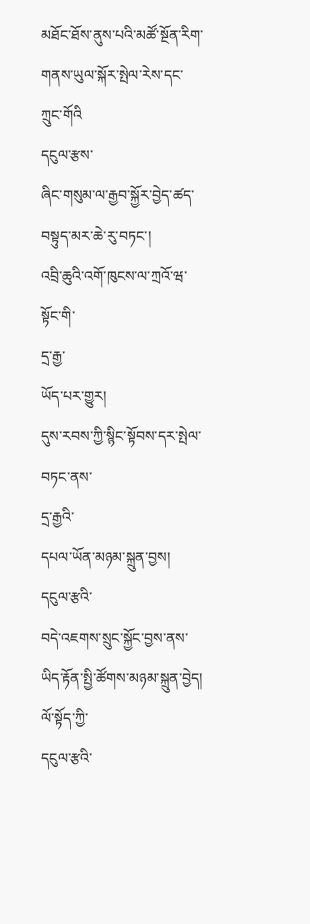མཐོང་ཐོས་ནུས་པའི་མཚོ་སྔོན་རིག་གནས་ཡུལ་སྐོར་སྤེལ་རེས་དང་ཀྲུང་གོའི
དངུལ་རྩས་
ཞིང་གསུམ་ལ་རྒྱབ་སྐྱོར་བྱེད་ཚད་བསྟུད་མར་ཆེ་རུ་བཏང་།
འབྲི་ཆུའི་འགོ་ཁུངས་ལ་ཀྲའོ་ཝ་སྟོང་གི་
དྲ་རྒྱ་
ཡོད་པར་གྱུར།
དུས་རབས་ཀྱི་སྙིང་སྟོབས་དར་སྤེལ་བཏང་ནས་
དྲ་རྒྱའི་
དཔལ་ཡོན་མཉམ་སྐྲུན་བྱས།
དངུལ་རྩའི་
བདེ་འཇགས་སྲུང་སྐྱོང་བྱས་ནས་ཡིད་རྟོན་སྤྱི་ཚོགས་མཉམ་སྐྲུན་བྱེད།
ལོ་སྟོད་ཀྱི་
དངུལ་རྩའི་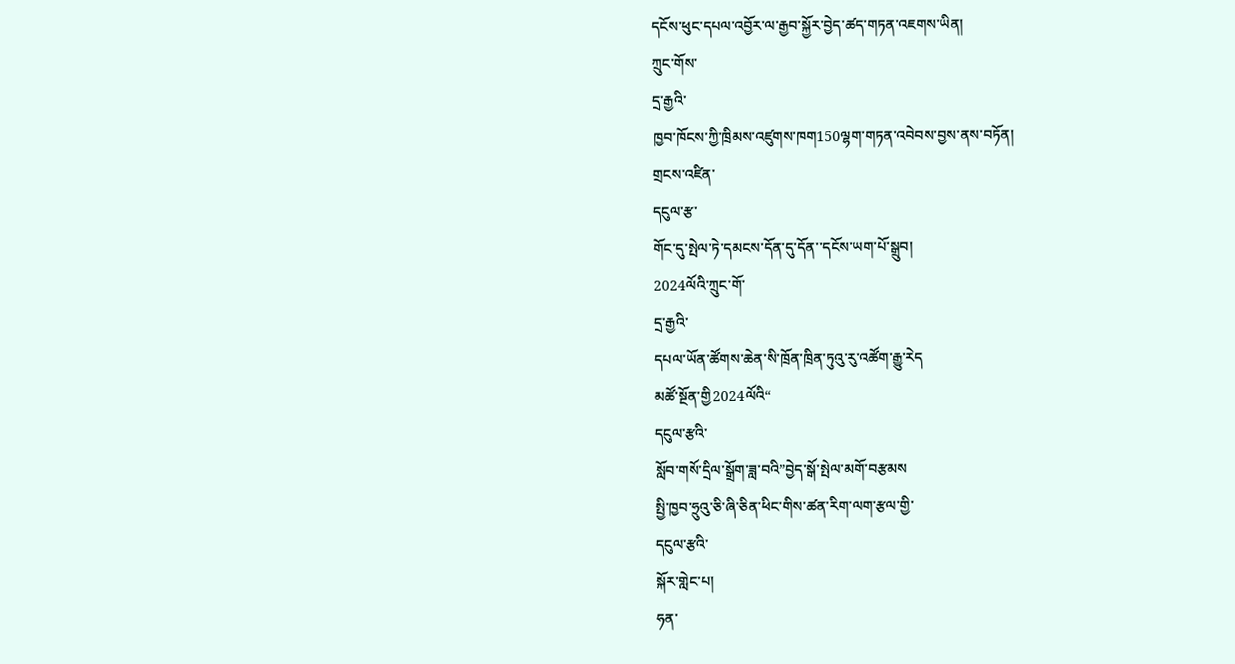དངོས་ཕུང་དཔལ་འབྱོར་ལ་རྒྱབ་སྐྱོར་བྱེད་ཚད་གཏན་འཇགས་ཡིན།
ཀྲུང་གོས་
དྲ་རྒྱའི་
ཁྱབ་ཁོངས་ཀྱི་ཁྲིམས་འཛུགས་ཁག150ལྷག་གཏན་འབེབས་བྱས་ནས་བཏོན།
གྲངས་འཛིན་
དངུལ་རྩ་
གོང་དུ་སྤེལ་ཏེ་དམངས་དོན་དུ་དོན་་དངོས་ཡག་པོ་སྒྲུབ།
2024ལོའི་ཀྲུང་གོ་
དྲ་རྒྱའི་
དཔལ་ཡོན་ཚོགས་ཆེན་སི་ཁྲོན་ཁྲིན་ཏུའུ་རུ་འཚོག་རྒྱུ་རེད
མཚོ་སྔོན་གྱི2024ལོའི“
དངུལ་རྩའི་
སློབ་གསོ་དྲིལ་སྒྲོག་ཟླ་བའི”བྱེད་སྒོ་སྤེལ་མགོ་བརྩམས
སྤྱི་ཁྱབ་ཧྲུའུ་ཅི་ཞི་ཅིན་ཕིང་གིས་ཚན་རིག་ལག་རྩལ་གྱི་
དངུལ་རྩའི་
སྐོར་གླེང་པ།
ཧན་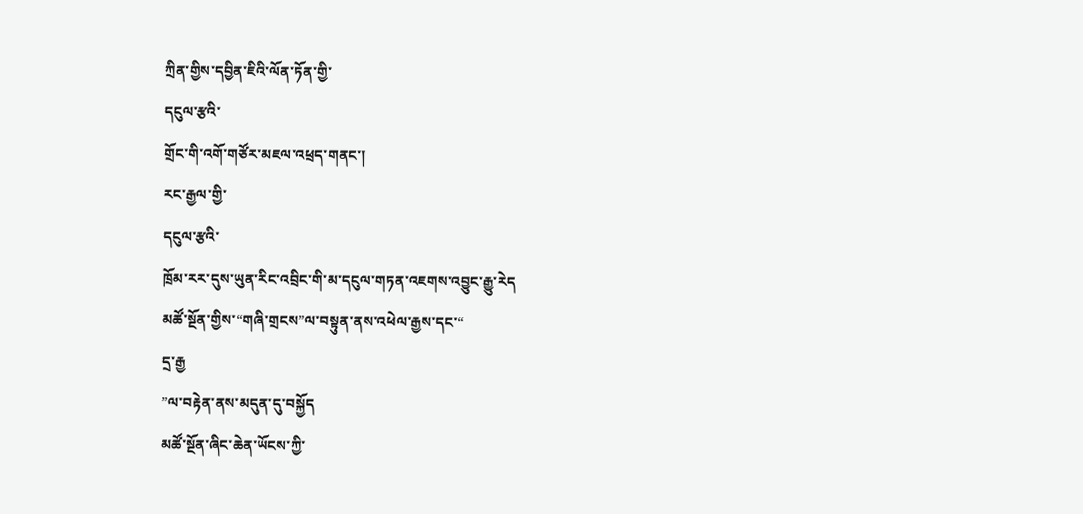ཀྲིན་གྱིས་དབྱིན་ཇིའི་ལོན་ཏོན་གྱི་
དངུལ་རྩའི་
གྲོང་གི་འགོ་གཙོར་མཇལ་འཕྲད་གནང་།
རང་རྒྱལ་གྱི་
དངུལ་རྩའི་
ཁྲོམ་རར་དུས་ཡུན་རིང་འབྲིང་གི་མ་དངུལ་གཏན་འཇགས་འབྱུང་རྒྱུ་རེད
མཚོ་སྔོན་གྱིས་“གཞི་གྲངས”ལ་བསྟུན་ནས་འཕེལ་རྒྱས་དང་“
དྲ་རྒྱ
”ལ་བརྟེན་ནས་མདུན་དུ་བསྐྱོད
མཚོ་སྔོན་ཞིང་ཆེན་ཡོངས་ཀྱི་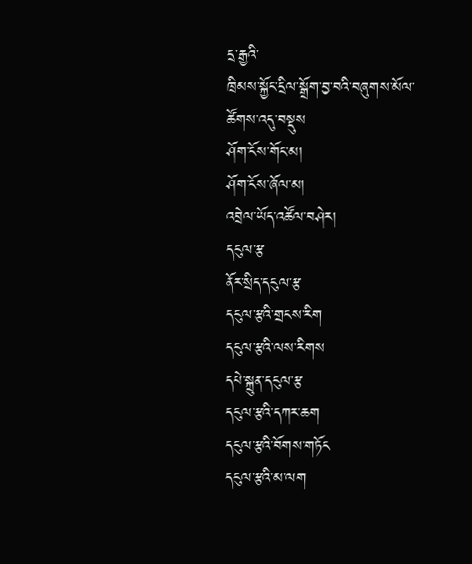དྲ་རྒྱའི་
ཁྲིམས་སྐྱོང་དྲིལ་སྒྲོག་བྱ་བའི་བཞུགས་མོལ་ཚོགས་འདུ་བསྡུས
ཤོག་ངོས་གོང་མ།
ཤོག་ངོས་ཞོལ་མ།
འབྲེལ་ཡོད་འཚོལ་བཤེར།
དངུལ་རྩ
ནོར་སྲིད་དངུལ་རྩ
དངུལ་རྩའི་གྲངས་རིག
དངུལ་རྩའི་ལས་རིགས
དཔེ་སྐྲུན་དངུལ་རྩ
དངུལ་རྩའི་དཀར་ཆག
དངུལ་རྩའི་བོགས་གཏོང
དངུལ་རྩའི་མ་ལག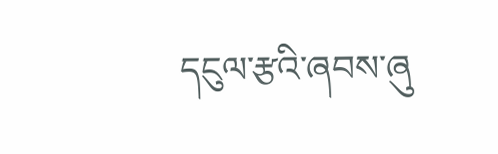དངུལ་རྩའི་ཞབས་ཞུ